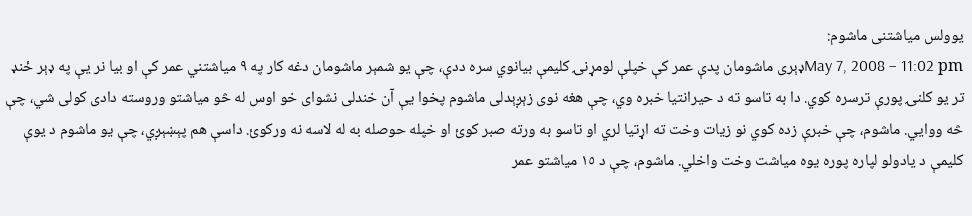يوولس مياشتنى ماشوم:
May 7, 2008 – 11:02 pmډېرى ماشومان پدې عمر کې خپلې لومړنۍ کليمې بيانوي سره ددې، چې يو شمېر ماشومان دغه کار په ٩ مياشتني عمر کې او بيا نر يې په ډېر ځنډ تر يو کلنۍ پورې ترسره کوي. دا به تاسو ته د حيرانتيا خبره وي، چې هغه نوى زېږېدلى ماشوم پخوا يې آن خندلى نشواى خو اوس له څو مياشتو وروسته دادى کولى شي، چې څه ووايي. ماشوم، چې خبرې زده کوي نو زيات وخت ته اړتيا لري او تاسو به ورته صبر کوئ او خپله حوصله به له لاسه نه ورکوئ. داسې هم پېښېږي، چې يو ماشوم د يوې کليمې د يادولو لپاره پوره يوه مياشت وخت واخلي. ماشوم، چې د ١٥ مياشتو عمر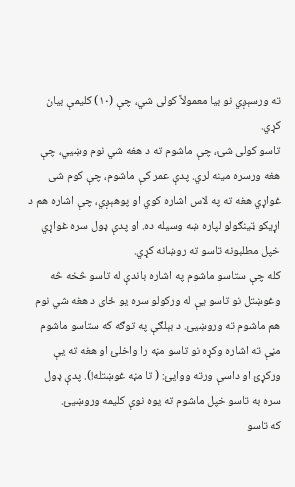ته ورسېږي نو بيا معمولاً کولى شي، چې (١٠) کليمې بيان کړي.
تاسو کولى شئ، چې ماشوم ته د هغه شي نوم وښيي، چې هغه ورسره مينه لري. پدې عمر کې ماشوم، چې کوم شى غواړي هغه ته په لاس اشاره کوي او پوهېږي، چې اشاره هم د اړيکو ټينګولو لپاره ښه وسيله ده. او پدې ډول سره غواړي خپل مطلبونه تاسو ته روښانه کړي.
کله چې ستاسو ماشوم په اشاره باندې له تاسو څخه څه وغوښتل نو تاسو يې له ورکولو سره يو ځاى د هغه شي نوم هم ماشوم ته وروښيئ. د بېلګې په توګه که ستاسو ماشوم مڼې ته اشاره وکړه نو تاسو مڼه را واخلئ او هغه ته يې ورکړئ او داسې ورته ووايئ: ( تا مڼه غوښتله!). پدې ډول سره به تاسو خپل ماشوم ته يوه نوې کليمه وروښيئ.
که تاسو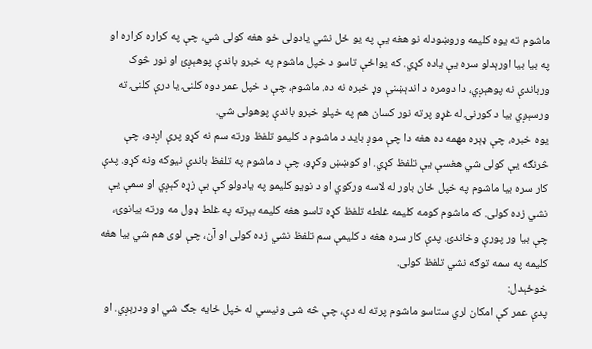ماشوم ته يوه کليمه وروښودله نو هغه يې په يو ځل نشي يادولى خو هغه کولى شي، چې په کراره کراره او په بيا بيا اورېدلو سره يې ياده کړي. که يواځې تاسو د خپل ماشوم په خبرو باندې پوهېږئ او نور څوک ورباندې نه پوهېږي، دا دومره د اندېښنې وړ خبره نه ده. ماشوم، چې د خپل عمر دوه کلنۍ يا درې کلنۍ ته ورسېږي بيا د کورنۍ له غړو پرته نور کسان هم په خپلو خبرو باندې پوهولى شي.
يوه خبره، چې ډېره مهمه ده هغه دا چې موږ بايد د ماشوم د کليمو تلفظ ورته سم نه کړو پرې اږدو، چې څرنګه يې کولى شي هغسې يې تلفظ کړي. او کوښښ وکړو، چې د ماشوم په تلفظ باندې نيوکه ونه کړو. پدې کار سره بيا ماشوم په خپل ځان باور له لاسه ورکوي او د نويو کليمو په يادولو کې بې زړه کېږي او سمې يې نشي زده کولى. که ماشوم کومه کليمه غلطه تلفظ کړه تاسو هغه کليمه بېرته په غلط ډول مه ورته بيانوئ، چې بيا ور پورې وخاندئ. پدې کار سره هغه د کليمې سم تلفظ نشي زده کولى او آن، چې لوى هم شي بيا هغه کليمه په سمه توګه نشي تلفظ کولى.
خوځېدل:
پدې عمر کې امکان لري ستاسو ماشوم پرته له دې، چې څه شى ونيسي له خپل ځايه جګ شي او ودرېږي. او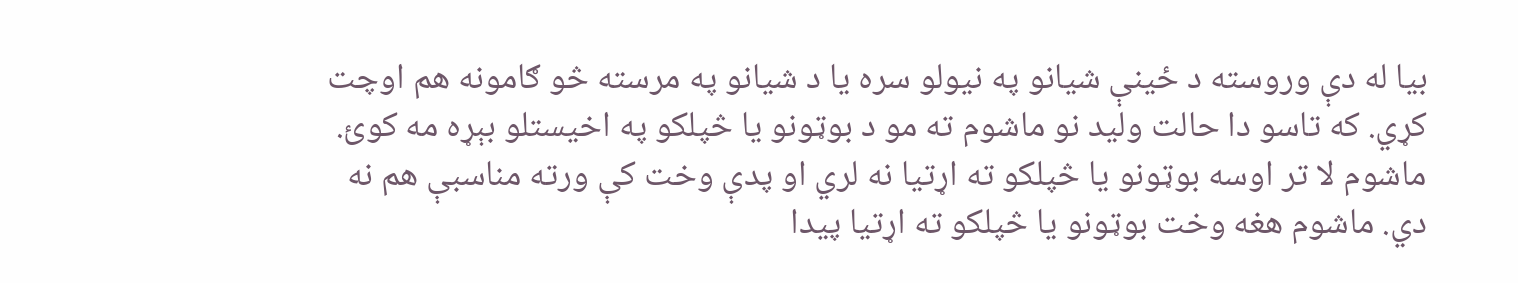بيا له دې وروسته د ځينې شيانو په نيولو سره يا د شيانو په مرسته څو ګامونه هم اوچت کړي. که تاسو دا حالت وليد نو ماشوم ته مو د بوټونو يا څپلکو په اخيستلو بېړه مه کوئ. ماشوم لا تر اوسه بوټونو يا څپلکو ته اړتيا نه لري او پدې وخت کې ورته مناسبې هم نه دي. ماشوم هغه وخت بوټونو يا څپلکو ته اړتيا پيدا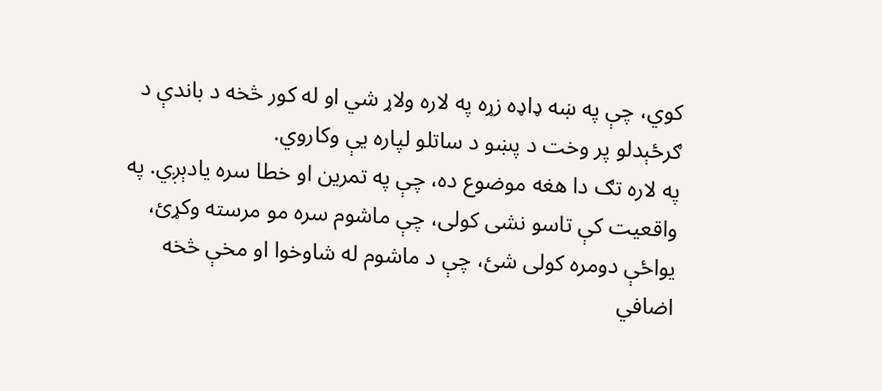کوي، چې په ښه ډاډه زړه په لاره ولاړ شي او له کور څخه د باندې د ګرځېدلو پر وخت د پښو د ساتلو لپاره يې وکاروي.
په لاره تګ دا هغه موضوع ده، چې په تمرين او خطا سره يادېږي. په واقعيت کې تاسو نشى کولى، چې ماشوم سره مو مرسته وکړئ، يواځې دومره کولى شئ، چې د ماشوم له شاوخوا او مخې څخه اضافي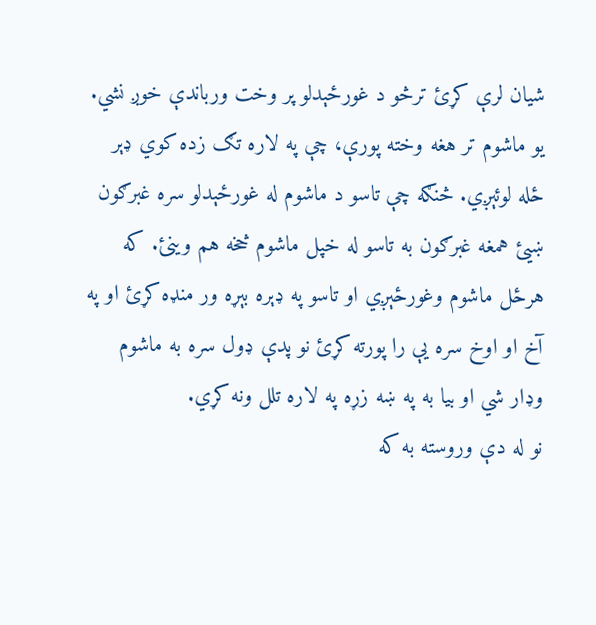شيان لرې کړئ ترڅو د غورځېدلو پر وخت ورباندې خوږ نشي. يو ماشوم تر هغه وخته پورې، چې په لاره تګ زده کوي ډېر ځله لوئېږي. څنګه چې تاسو د ماشوم له غورځېدلو سره غبرګون ښيئ همغه غبرګون به تاسو له خپل ماشوم څخه هم وينئ. که هرځل ماشوم وغورځېږي او تاسو په ډېره بېړه ور منډه کړئ او په آخ او اوخ سره يې را پورته کړئ نو پدې ډول سره به ماشوم وډار شي او بيا به په ښه زړه په لاره تلل ونه کړي.
نو له دې وروسته به که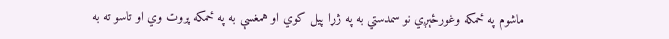ماشوم په ځمکه وغورځېږي نو سمدستي به په ژړا پيل کوي او همغسې به په ځمکه پروت وي او تاسو ته به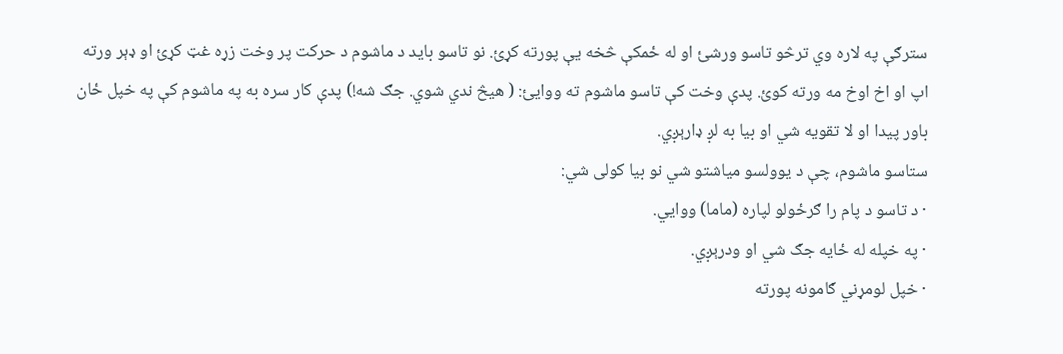سترګې په لاره وي ترڅو تاسو ورشئ او له ځمکې څخه يې پورته کړئ. نو تاسو بايد د ماشوم د حرکت پر وخت زړه غټ کړئ او ډېر ورته اپ او اخ اوخ مه ورته کوئ. پدې وخت کې تاسو ماشوم ته ووايئ: ( هيڅ ندي شوي. جګ شه!) پدې کار سره به په ماشوم کې په خپل ځان باور پيدا او لا تقويه شي او بيا به لږ ډارېږي.
ستاسو ماشوم، چې د يوولسو مياشتو شي نو بيا کولى شي:
· د تاسو د پام را ګرځولو لپاره (ماما) ووايي.
· په خپله له ځايه جګ شي او ودرېږي.
· خپل لومړني ګامونه پورته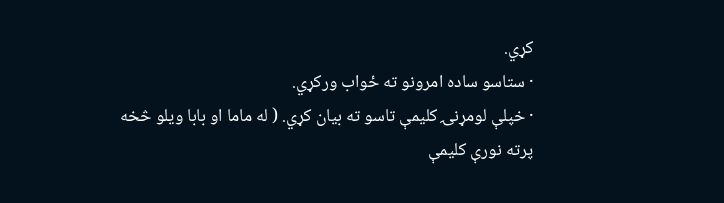کړي.
· ستاسو ساده امرونو ته ځواب ورکړي.
· خپلې لومړنۍ کليمې تاسو ته بيان کړي. ( له ماما او بابا ويلو څخه پرته نورې کليمې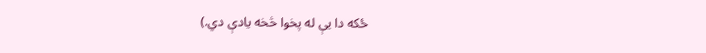ځکه دا يې له پخوا څخه يادې دي.)